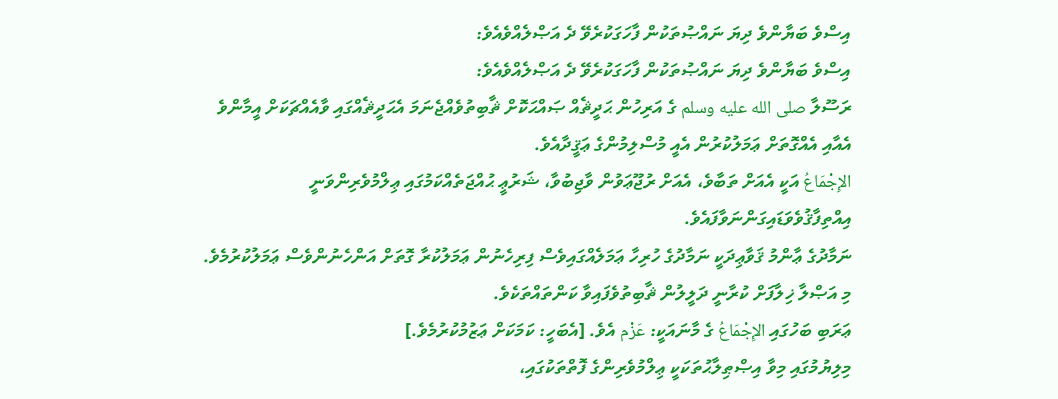އިސްވެ ބަޔާންވެ ދިޔަ ނައްޞުތަކުން ފާހަގަކުރެވޭ ދެ އަޞްލެއްވެއެވެ:
އިސްވެ ބަޔާންވެ ދިޔަ ނައްޞުތަކުން ފާހަގަކުރެވޭ ދެ އަޞްލެއްވެއެވެ:
ރަސޫލާ صلى الله عليه وسلم ގެ އަރިހުން ޙަދީޘެއް ޞައްޙަކޮށް ޘާބިތުވެއްޖެނަމަ އެޙަދީޘެއްގައި ވާއެއްޗަކަށް އީމާންވެ އެއާއި އެއްގޮތަށް ޢަމަލުކުރުން އެއީ މުސްލިމުންގެ ޢަޤީދާއެވެ.
الإِجْمَاعُ އަކީ އެއަށް ތަބާވެ، އެއަށް ރުޖޫޢަވުން ވާޖިބުވާ، ޝަރުޢީ ޙުއްޖަތެއްކަމުގައި ޢިލްމުވެރިންވަނީ އިއްތިފާޤުވެވަޑައިގަންނަވާފައެވެ.
ނަމާދުގެ ޢާންމު ޤަވާޢިދަކީ ނަމާދުގެ ހުރިހާ ޢަމަލެއްގައިވެސް ފިރިހެނުން ޢަމަލުކުރާ ގޮތަށް އަންހެނުންވެސް ޢަމަލުކުރުމެވެ. މި އަޞްލާ ޚިލާފަށް ކުރާނީ ދަލީލުން ޘާބިތުވެފައިވާ ކަންތައްތަކެވެ.
ޢަރަބި ބަހުގައި الإِجْمَاعُ ގެ މާނައަކީ: عَزْم އެވެ. [އެބަހީ: ކަމަކަށް ޢަޒުމުކުރުމެވެ.]
މިލިޔުމުގައި މިވާ އިޞްޠިލާޙުތަކަކީ ޢިލްމުވެރިންގެ ފޮތްތަކުގައި،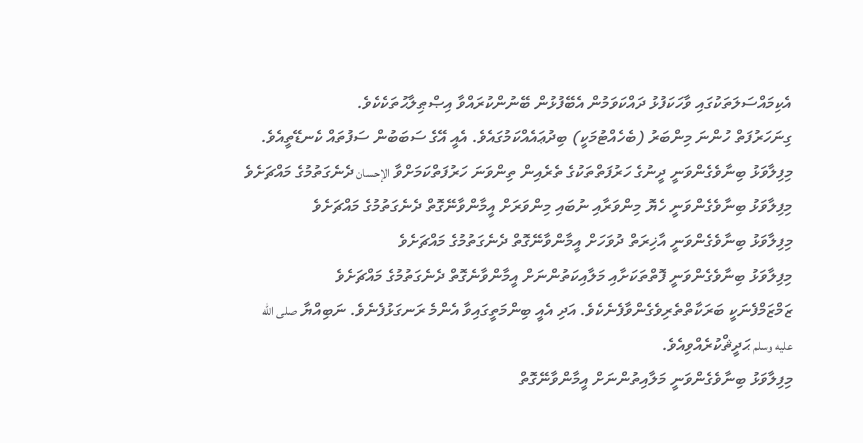އެކިމައްސަލަތަކުގައި ވާހަކަފުޅު ދައްކަވަމުން އެބޭފުޅުން ބޭނުންކުރައްވާ އިޞްޠިލާޙުތަކެކެވެ.
ގިނަހަރުފަތް ހުންނަ މިންބަރު (ބެހެއްޓުމަކީ) ބިދުޢައެއްކަމުގައެވެ. އެއީ އޭގެ ސަބަބުން ސަފުތައް ކެނޑޭތީއެވެ.
މިފިލާވަޅު ބިނާވެގެންވަނީ ދީނުގެ ހަރުފަތްތަކުގެ ތެރެއިން ތިންވަނަ ހަރުފަތްކަމަށްވާ الإحسان ދެނެގަތުމުގެ މައްޗަށެވެ
މިފިލާވަޅު ބިނާވެގެންވަނީ ހެޔޮ މިންވަރާއި ނުބައި މިންވަރަށް އީމާންވާނޭގޮތް ދެނެގަތުމުގެ މައްޗަށެވެ
މިފިލާވަޅު ބިނާވެގެންވަނީ އާޚިރަތް ދުވަހަށް އީމާންވާނޭގޮތް ދެނެގަތުމުގެ މައްޗަށެވެ
މިފިލާވަޅު ބިނާވެގެންވަނީ ފޮތްތަކަށާއި މަލާއިކަތުންނަށް އީމާންވާނެގޮތް ދެނެގަތުމުގެ މައްޗަށެވެ
ޒަމްޒަމްފެނަކީ ބަރަކާތްތެރިވެގެންވާފެނެކެވެ. އަދި އެއީ ބިންމަތީގައިވާ އެންމެ ރަނގަޅުފެނެވެ. ނަބިއްޔާ صلى الله عليه وسلم ޙަދީޘްކުރެއްވިއެވެ.
މިފިލާވަޅު ބިނާވެގެންވަނީ މަލާއިތުންނަށް އީމާންވާނޭގޮތް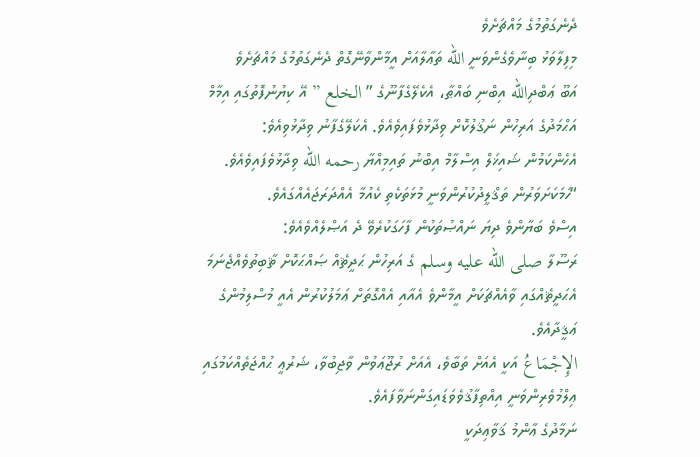ދެނެގަތުމުގެ މައްޗަށެވެ
މިފިލާވަޅު ބިނާވެގެންވަނީ الله ތަޢާލާއަށް އީމާންވާނޭގޮތް ދެނެގަތުމުގެ މައްޗަށެވެ
އަބޫ ޢަބްދިالله އިބްނި ބައްޠާ، އެކެލޭގެފާނޫގެ ” الخلع ” އޭ ކިޔުނުފޮތުގައި އިމާމް އަޙްމަދުގެ އަރިހުން ނަޤުލުކޮށް ވިދާޅުވެފައިވެއެވެ. އެކަލޭގެފާނު ވިދާޅުވިއެވެ:
އެހެންކަމުން ޝައިޚަލް އިސްލާމް އިބްނު ތައިމިއްޔާ رحمه الله ވިދާޅުވެފައިވެއެވެ. “ހަމަކަށަވަރުން ތަޤްލީދުކުރުންވަނީ މުޅަތަކެތި ކެއުމާ އެއްދަރަޖައެއްގައެވެ.
އިސްވެ ބަޔާންވެ ދިޔަ ނައްޞުތަކުން ފާހަގަކުރެވޭ ދެ އަޞްލެއްވެއެވެ:
ރަސޫލާ صلى الله عليه وسلم ގެ އަރިހުން ޙަދީޘެއް ޞައްޙަކޮށް ޘާބިތުވެއްޖެނަމަ އެޙަދީޘެއްގައި ވާއެއްޗަކަށް އީމާންވެ އެއާއި އެއްގޮތަށް ޢަމަލުކުރުން އެއީ މުސްލިމުންގެ ޢަޤީދާއެވެ.
الإِجْمَاعُ އަކީ އެއަށް ތަބާވެ، އެއަށް ރުޖޫޢަވުން ވާޖިބުވާ، ޝަރުޢީ ޙުއްޖަތެއްކަމުގައި ޢިލްމުވެރިންވަނީ އިއްތިފާޤުވެވަޑައިގަންނަވާފައެވެ.
ނަމާދުގެ ޢާންމު ޤަވާޢިދަކީ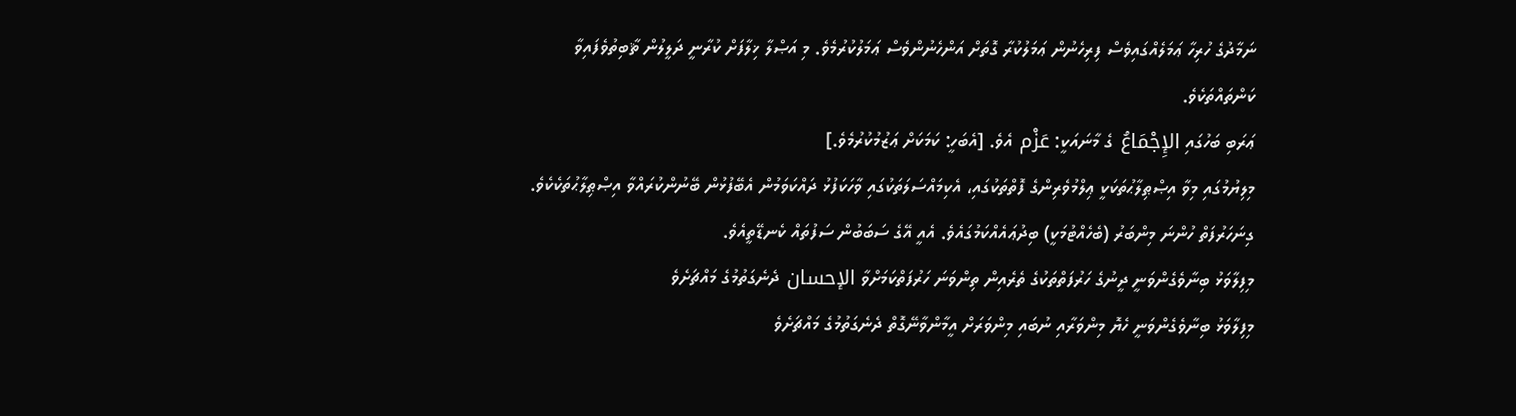ނަމާދުގެ ހުރިހާ ޢަމަލެއްގައިވެސް ފިރިހެނުން ޢަމަލުކުރާ ގޮތަށް އަންހެނުންވެސް ޢަމަލުކުރުމެވެ. މި އަޞްލާ ޚިލާފަށް ކުރާނީ ދަލީލުން ޘާބިތުވެފައިވާ ކަންތައްތަކެވެ.
ޢަރަބި ބަހުގައި الإِجْمَاعُ ގެ މާނައަކީ: عَزْم އެވެ. [އެބަހީ: ކަމަކަށް ޢަޒުމުކުރުމެވެ.]
މިލިޔުމުގައި މިވާ އިޞްޠިލާޙުތަކަކީ ޢިލްމުވެރިންގެ ފޮތްތަކުގައި، އެކިމައްސަލަތަކުގައި ވާހަކަފުޅު ދައްކަވަމުން އެބޭފުޅުން ބޭނުންކުރައްވާ އިޞްޠިލާޙުތަކެކެވެ.
ގިނަހަރުފަތް ހުންނަ މިންބަރު (ބެހެއްޓުމަކީ) ބިދުޢައެއްކަމުގައެވެ. އެއީ އޭގެ ސަބަބުން ސަފުތައް ކެނޑޭތީއެވެ.
މިފިލާވަޅު ބިނާވެގެންވަނީ ދީނުގެ ހަރުފަތްތަކުގެ ތެރެއިން ތިންވަނަ ހަރުފަތްކަމަށްވާ الإحسان ދެނެގަތުމުގެ މައްޗަށެވެ
މިފިލާވަޅު ބިނާވެގެންވަނީ ހެޔޮ މިންވަރާއި ނުބައި މިންވަރަށް އީމާންވާނޭގޮތް ދެނެގަތުމުގެ މައްޗަށެވެ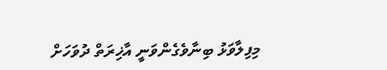މިފިލާވަޅު ބިނާވެގެންވަނީ އާޚިރަތް ދުވަހަށް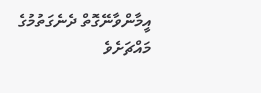އީމާންވާނޭގޮތް ދެނެގަތުމުގެ މައްޗަށެވެ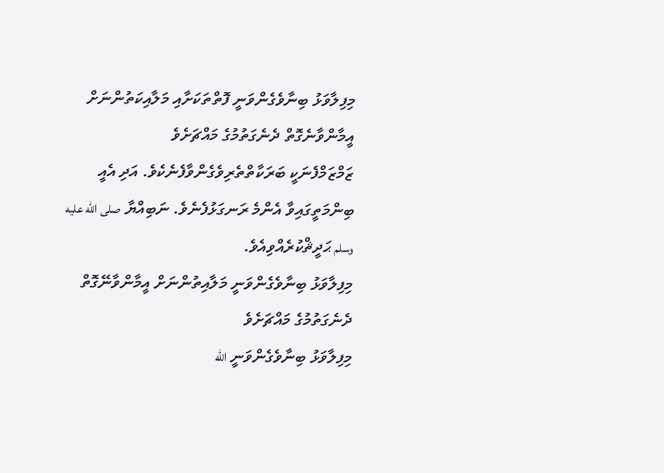މިފިލާވަޅު ބިނާވެގެންވަނީ ފޮތްތަކަށާއި މަލާއިކަތުންނަށް އީމާންވާނެގޮތް ދެނެގަތުމުގެ މައްޗަށެވެ
ޒަމްޒަމްފެނަކީ ބަރަކާތްތެރިވެގެންވާފެނެކެވެ. އަދި އެއީ ބިންމަތީގައިވާ އެންމެ ރަނގަޅުފެނެވެ. ނަބިއްޔާ صلى الله عليه وسلم ޙަދީޘްކުރެއްވިއެވެ.
މިފިލާވަޅު ބިނާވެގެންވަނީ މަލާއިތުންނަށް އީމާންވާނޭގޮތް ދެނެގަތުމުގެ މައްޗަށެވެ
މިފިލާވަޅު ބިނާވެގެންވަނީ الله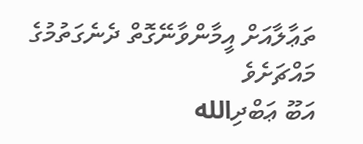ތަޢާލާއަށް އީމާންވާނޭގޮތް ދެނެގަތުމުގެ މައްޗަށެވެ
އަބޫ ޢަބްދިالله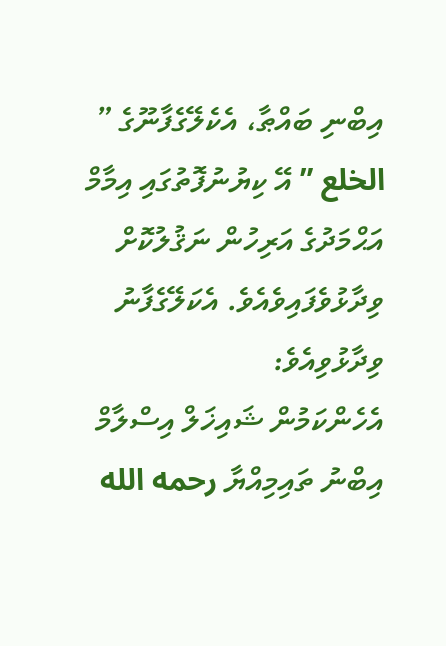އިބްނި ބައްޠާ، އެކެލޭގެފާނޫގެ ” الخلع ” އޭ ކިޔުނުފޮތުގައި އިމާމް އަޙްމަދުގެ އަރިހުން ނަޤުލުކޮށް ވިދާޅުވެފައިވެއެވެ. އެކަލޭގެފާނު ވިދާޅުވިއެވެ:
އެހެންކަމުން ޝައިޚަލް އިސްލާމް އިބްނު ތައިމިއްޔާ رحمه الله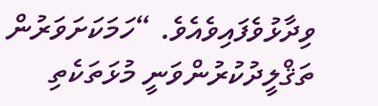ވިދާޅުވެފައިވެއެވެ. “ހަމަކަށަވަރުން ތަޤްލީދުކުރުންވަނީ މުޅަތަކެތި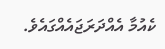ކެއުމާ އެއްދަރަޖައެއްގައެވެ.